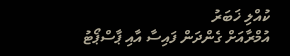ކުއްލި ޚަބަރު
އުމްރާއަށް ގެންދަން ފައިސާ އާއި ޕާސްޕޯޓު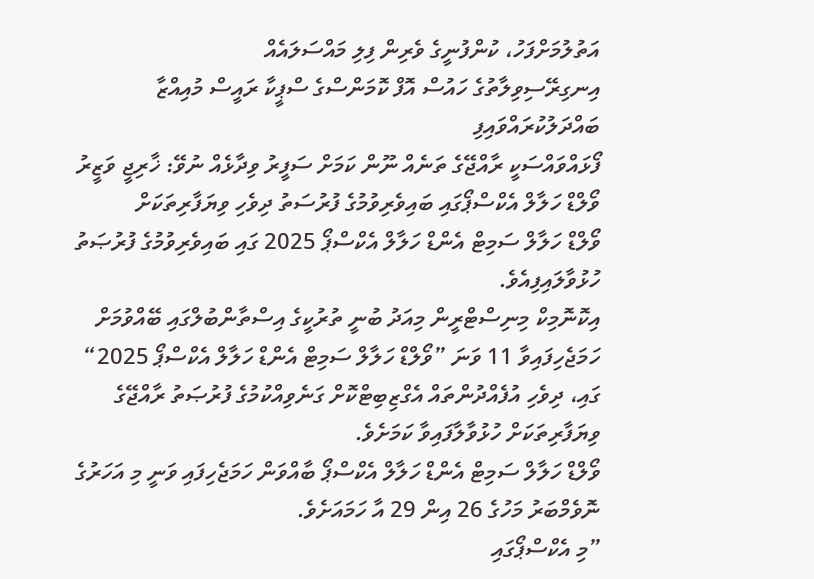އަތުލުމަށްފަހު، ކުންފުނީގެ ވެރިން ފިލި މައްސަލައެއް
އިނގިރޭސިވިލާތުގެ ހައުސް އޮފް ކޮމަންސްގެ ސްޕީކާ ރައީސް މުއިއްޒާ ބައްދަލުކުރައްވައިފި
ފޯޅައްވައްސަކީ ރާއްޖޭގެ ތަނެއް ނޫން ކަމަށް ސަފީރު ވިދާޅެއް ނުވޭ: ޚާރިޖީ ވަޒީރު
ވޯލްޑް ހަލާލް އެކްސްޕޯގައި ބައިވެރިވުމުގެ ފުރުސަތު ދިވެހި ވިޔަފާރިތަކަށް
ވޯލްޑް ހަލާލް ސަމިޓް އެންޑް ހަލާލް އެކްސްޕޯ 2025 ގައި ބައިވެރިވުމުގެ ފުރުޞަތު ހުޅުވާލައިފިއެވެ.
އިކޮނޮމިކް މިނިސްޓްރީން މިއަދު ބުނީ ތުރުކީގެ އިސްތާންބުލްގައި ބޭއްވުމަށް ހަމަޖެހިފައިވާ 11 ވަނަ ”ވޯލްޑް ހަލާލް ސަމިޓް އެންޑް ހަލާލް އެކްސްޕޯ 2025“ ގައި، ދިވެހި އުފެއްދުންތައް އެގްޒިބިޓްކޮށް ގަނެވިއްކުމުގެ ފުރުޞަތު ރާއްޖޭގެ ވިޔަފާރިތަކަށް ހުޅުވާލާފައިވާ ކަމަށެވެ.
ވޯލްޑް ހަލާލް ސަމިޓް އެންޑް ހަލާލް އެކްސްޕޯ ބާއްވަން ހަމަޖެހިފައި ވަނީ މި އަހަރުގެ  ނޮވެމްބަރު މަހުގެ 26 އިން 29 އާ ހަމައަށެވެ.
”މި އެކްސްޕޯގައި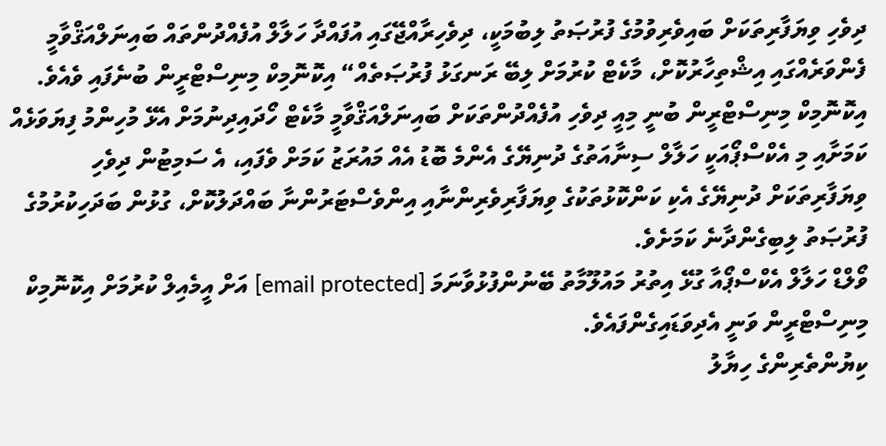ދިވެހި ވިޔަފާރިތަކަށް ބައިވެރިވުމުގެ ފުރުޞަތު ލިބުމަކީ، ދިވެހިރާއްޖޭގައި އުފައްދާ ހަލާލް އުފެއްދުންތައް ބައިނަލްއަޤްވާމީ ފެންވަރެއްގައި އިޝްތިހާރުކޮށް، މާކެޓް ކުރުމަށް ލިބޭ ރަނގަޅު ފުރުޞަތެއް“ އިކޮނޮމިކް މިނިސްޓްރީން ބުނެފައި ވެއެވެ.
އިކޮނޮމިކް މިނިސްޓްރީން ބުނީ މިއީ ދިވެހި އުފެއްދުންތަކަށް ބައިނަލްއަޤްވާމީ މާކެޓް ހޯދައިދިނުމަށް އެޅޭ މުހިންމު ފިޔަވަޅެއް ކަމަށާއި މި އެކްސްޕޯއަކީ ހަލާލް ސިނާއަތުގެ ދުނިޔޭގެ އެންމެ ބޮޑު އެއް މައުރަޒު ކަމަށް ވެފައި، އެ ސަމިޓުން ދިވެހި ވިޔަފާރިތަކަށް ދުނިޔޭގެ އެކި ކަންކޮޅުތަކުގެ ވިޔަފާރިވެރިންނާއި އިންވެސްޓަރުންނާ ބައްދަލުކޮށް، ގުޅުން ބަދަހިކުރުމުގެ ފުރުޞަތު ލިބިގެންދާނެ ކަމަށެވެ.
ވޯލްޑް ހަލާލް އެކްސްޕޯއާ ގުޅޭ އިތުރު މައުލޫމާތު ބޭނުންފުޅުވާނަމަ [email protected] އަށް އީމެއިލް ކުރުމަށް އިކޮނޮމިކް މިނިސްޓްރީން ވަނީ އެދިވަޑައިގެންފައެވެ.
ކިޔުންތެރިންގެ ހިޔާލު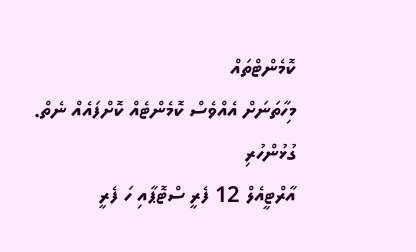ކޮމެންޓްތައް
މިހާތަނަށް އެއްވެސް ކޮމެންޓެއް ކޮށްފައެއް ނެތް.
ގުޅުންހުރި
އާރްޓީއެލް 12 ފެރީ ސްޓޮޕާއި ހަ ފެރީ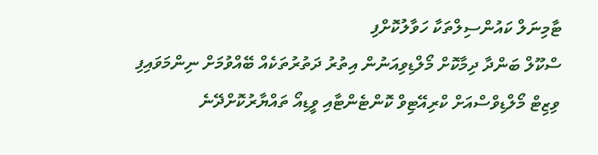ޓާމިނަލް ކައުންސިލްތަކާ ހަވާލުކޮށްފި
ސްކޫލް ބަންދާ ދިމާކޮށް މޯލްޑިވިއަނުން އިތުރު ދަތުރުތަކެއް ބޭއްވުމަށް ނިންމަވައިފި
ވިޒިޓް މޯލްޑިވްސްއަށް ކްރިއޭޓިވް ކޮންޓެންޓާއި ވީޑިއޯ ތައްޔާރުކޮށްދޭނެ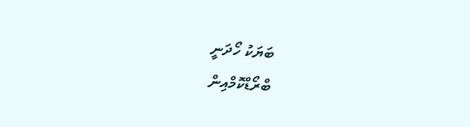ބަޔަކު ހޯދަނީ
ބްރޯޑްކޮމްއިން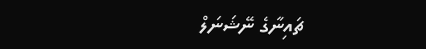ޗައިނާގެ ނޭޝަނަލް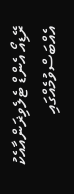ރޭޑިއޯ އެންޑް ޓެލެވިޜަންއާއެކު އެއްބަސްވުމެއްގައި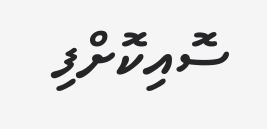ސޮއިކޮށްފި